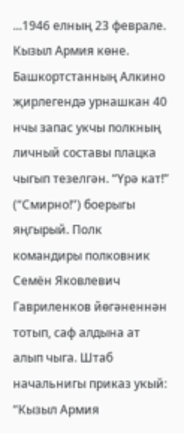...1946 елның 23 феврале. Кызыл Армия көне. Башкортстанның Алкино җирлегендә урнашкан 40 нчы запас укчы полкның личный составы плацка чыгып тезелгән. “Үрә кат!” (“Смирно!”) боерыгы яңгырый. Полк командиры полковник Семён Яковлевич Гавриленков йөгәненнән тотып, саф алдына ат алып чыга. Штаб начальнигы приказ укый: “Кызыл Армия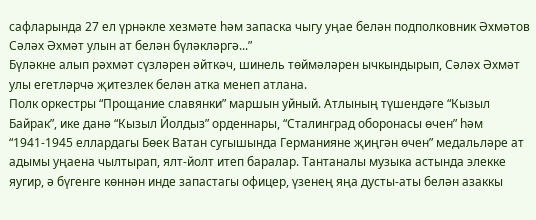сафларында 27 ел үрнәкле хезмәте һәм запаска чыгу уңае белән подполковник Әхмәтов Сәләх Әхмәт улын ат белән бүләкләргә...”
Бүләкне алып рәхмәт сүзләрен әйткәч, шинель төймәләрен ычкындырып, Сәләх Әхмәт улы егетләрчә җитезлек белән атка менеп атлана.
Полк оркестры “Прощание славянки” маршын уйный. Атлының түшендәге “Кызыл Байрак”, ике данә “Кызыл Йолдыз” орденнары, “Сталинград оборонасы өчен” һәм “1941-1945 еллардагы Бөек Ватан сугышында Германияне җиңгән өчен” медальләре ат адымы уңаена чылтырап, ялт-йолт итеп баралар. Тантаналы музыка астында элекке яугир, ә бүгенге көннән инде запастагы офицер, үзенең яңа дусты-аты белән азаккы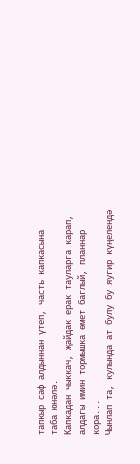тапкыр саф алдыннан үтеп, часть капкасына таба юнәлә.
Капкадан чыккач, җайдак ерак тауларга карап, алдагы имин тормышка өмет баглый, планнар кора...
Чынлап та, кулында ат булу бу яугир күңелендә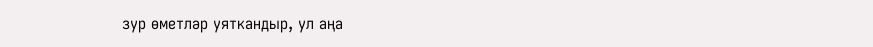зур өметләр уяткандыр, ул аңа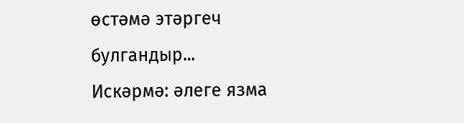өстәмә этәргеч булгандыр...
Искәрмә: әлеге язма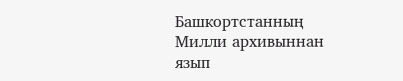Башкортстанның Милли архивыннан язып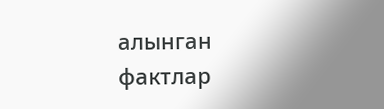алынган фактлар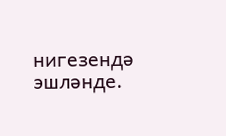нигезендә эшләнде.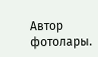Автор фотолары.